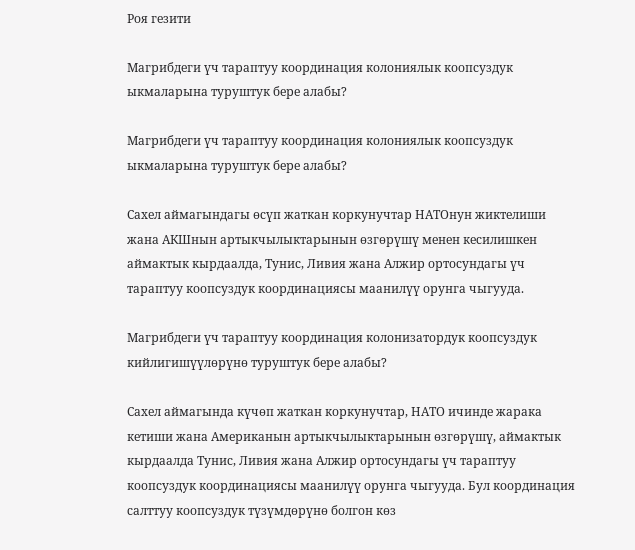Роя гезити

Магрибдеги үч тараптуу координация колониялык коопсуздук ыкмаларына туруштук бере алабы?

Магрибдеги үч тараптуу координация колониялык коопсуздук ыкмаларына туруштук бере алабы?

Сахел аймагындагы өсүп жаткан коркунучтар НАТОнун жиктелиши жана АКШнын артыкчылыктарынын өзгөрүшү менен кесилишкен аймактык кырдаалда, Тунис, Ливия жана Алжир ортосундагы үч тараптуу коопсуздук координациясы маанилүү орунга чыгууда.

Магрибдеги үч тараптуу координация колонизатордук коопсуздук кийлигишүүлөрүнө туруштук бере алабы?

Сахел аймагында күчөп жаткан коркунучтар, НАТО ичинде жарака кетиши жана Американын артыкчылыктарынын өзгөрүшү, аймактык кырдаалда Тунис, Ливия жана Алжир ортосундагы үч тараптуу коопсуздук координациясы маанилүү орунга чыгууда. Бул координация салттуу коопсуздук түзүмдөрүнө болгон көз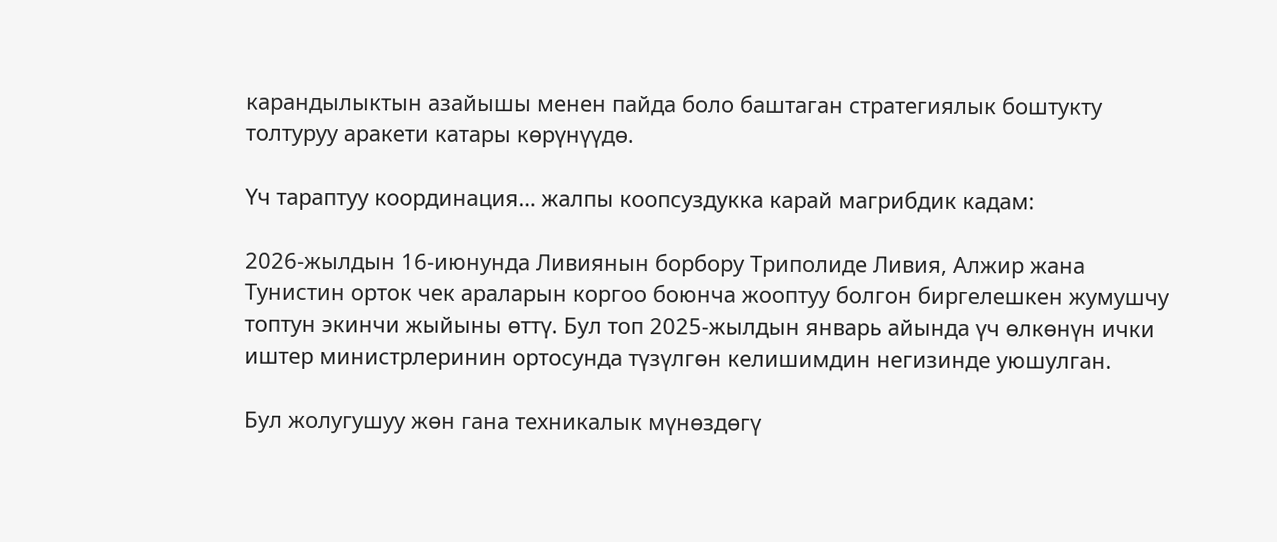карандылыктын азайышы менен пайда боло баштаган стратегиялык боштукту толтуруу аракети катары көрүнүүдө.

Үч тараптуу координация… жалпы коопсуздукка карай магрибдик кадам:

2026-жылдын 16-июнунда Ливиянын борбору Триполиде Ливия, Алжир жана Тунистин орток чек араларын коргоо боюнча жооптуу болгон биргелешкен жумушчу топтун экинчи жыйыны өттү. Бул топ 2025-жылдын январь айында үч өлкөнүн ички иштер министрлеринин ортосунда түзүлгөн келишимдин негизинде уюшулган.

Бул жолугушуу жөн гана техникалык мүнөздөгү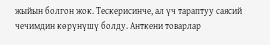жыйын болгон жок. Тескерисинче, ал үч тараптуу саясий чечимдин көрүнүшү болду. Анткени товарлар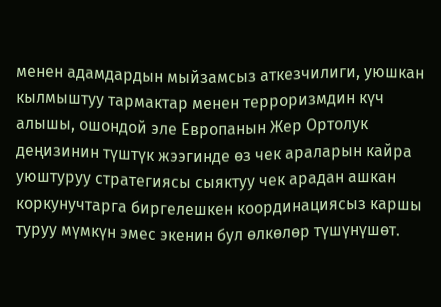менен адамдардын мыйзамсыз аткезчилиги, уюшкан кылмыштуу тармактар менен терроризмдин күч алышы, ошондой эле Европанын Жер Ортолук деңизинин түштүк жээгинде өз чек араларын кайра уюштуруу стратегиясы сыяктуу чек арадан ашкан коркунучтарга биргелешкен координациясыз каршы туруу мүмкүн эмес экенин бул өлкөлөр түшүнүшөт.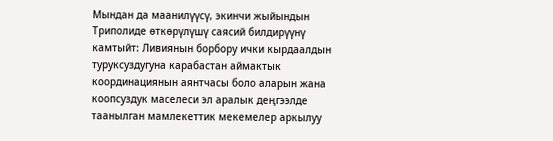Мындан да маанилүүсү, экинчи жыйындын Триполиде өткөрүлүшү саясий билдирүүнү камтыйт: Ливиянын борбору ички кырдаалдын туруксуздугуна карабастан аймактык координациянын аянтчасы боло аларын жана коопсуздук маселеси эл аралык деңгээлде таанылган мамлекеттик мекемелер аркылуу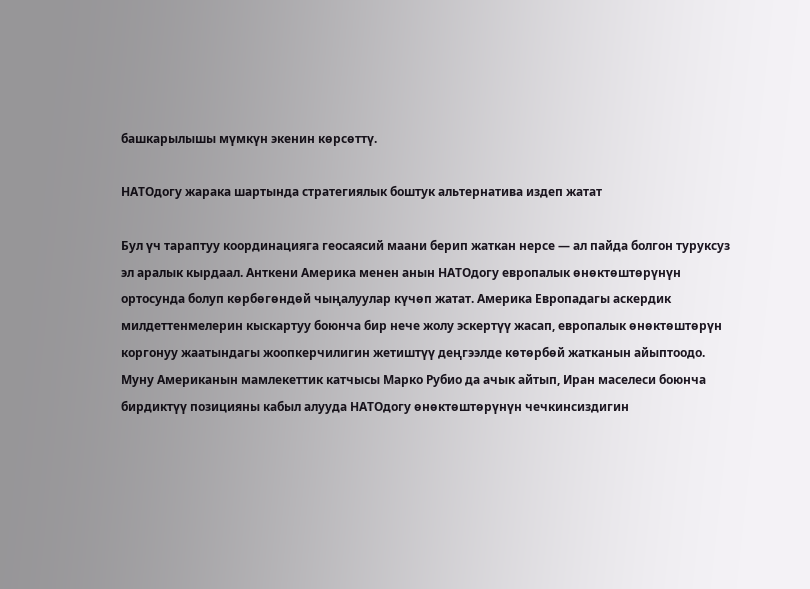башкарылышы мүмкүн экенин көрсөттү.

НАТОдогу жарака шартында стратегиялык боштук альтернатива издеп жатат

Бул үч тараптуу координацияга геосаясий маани берип жаткан нерсе — ал пайда болгон туруксуз эл аралык кырдаал. Анткени Америка менен анын НАТОдогу европалык өнөктөштөрүнүн ортосунда болуп көрбөгөндөй чыңалуулар күчөп жатат. Америка Европадагы аскердик милдеттенмелерин кыскартуу боюнча бир нече жолу эскертүү жасап, европалык өнөктөштөрүн коргонуу жаатындагы жоопкерчилигин жетиштүү деңгээлде көтөрбөй жатканын айыптоодо. Муну Американын мамлекеттик катчысы Марко Рубио да ачык айтып, Иран маселеси боюнча бирдиктүү позицияны кабыл алууда НАТОдогу өнөктөштөрүнүн чечкинсиздигин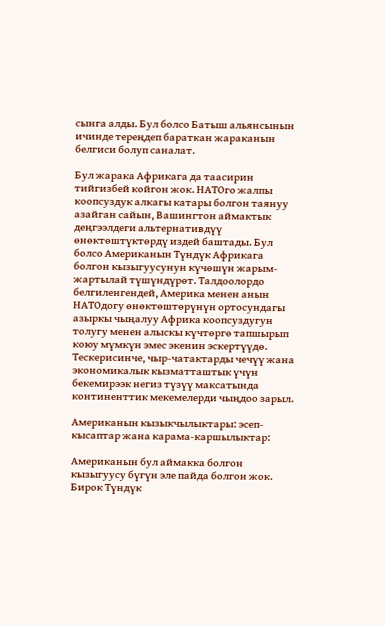сынга алды. Бул болсо Батыш альянсынын ичинде тереңдеп бараткан жараканын белгиси болуп саналат.

Бул жарака Африкага да таасирин тийгизбей койгон жок. НАТОго жалпы коопсуздук алкагы катары болгон таянуу азайган сайын, Вашингтон аймактык деңгээлдеги альтернативдүү өнөктөштүктөрдү издей баштады. Бул болсо Американын Түндүк Африкага болгон кызыгуусунун күчөшүн жарым-жартылай түшүндүрөт. Талдоолордо белгиленгендей, Америка менен анын НАТОдогу өнөктөштөрүнүн ортосундагы азыркы чыңалуу Африка коопсуздугун толугу менен алыскы күчтөргө тапшырып коюу мүмкүн эмес экенин эскертүүдө. Тескерисинче, чыр-чатактарды чечүү жана экономикалык кызматташтык үчүн бекемирээк негиз түзүү максатында континенттик мекемелерди чыңдоо зарыл.

Американын кызыкчылыктары: эсеп-кысаптар жана карама-каршылыктар:

Американын бул аймакка болгон кызыгуусу бүгүн эле пайда болгон жок. Бирок Түндүк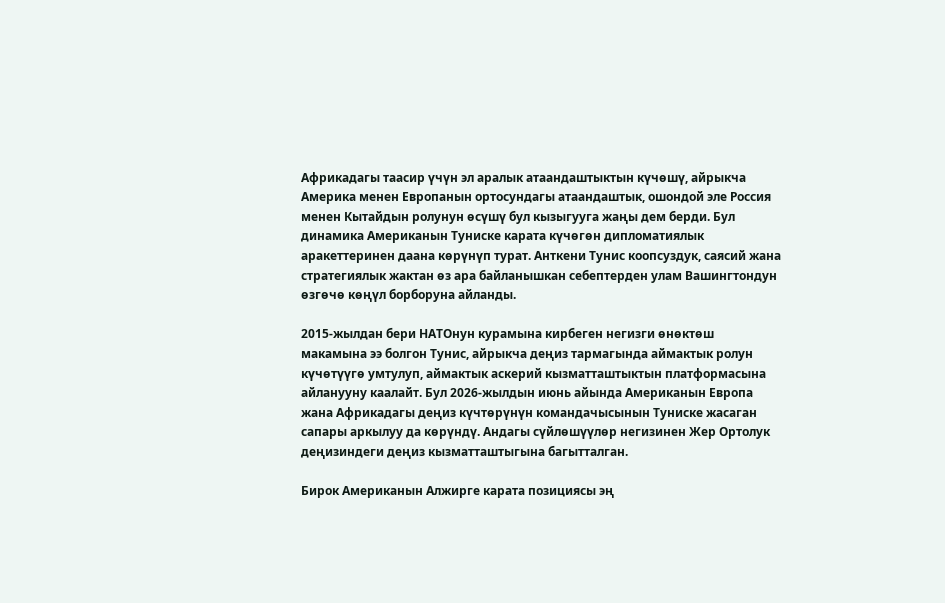Африкадагы таасир үчүн эл аралык атаандаштыктын күчөшү, айрыкча Америка менен Европанын ортосундагы атаандаштык, ошондой эле Россия менен Кытайдын ролунун өсүшү бул кызыгууга жаңы дем берди. Бул динамика Американын Туниске карата күчөгөн дипломатиялык аракеттеринен даана көрүнүп турат. Анткени Тунис коопсуздук, саясий жана стратегиялык жактан өз ара байланышкан себептерден улам Вашингтондун өзгөчө көңүл борборуна айланды.

2015-жылдан бери НАТОнун курамына кирбеген негизги өнөктөш макамына ээ болгон Тунис, айрыкча деңиз тармагында аймактык ролун күчөтүүгө умтулуп, аймактык аскерий кызматташтыктын платформасына айланууну каалайт. Бул 2026-жылдын июнь айында Американын Европа жана Африкадагы деңиз күчтөрүнүн командачысынын Туниске жасаган сапары аркылуу да көрүндү. Андагы сүйлөшүүлөр негизинен Жер Ортолук деңизиндеги деңиз кызматташтыгына багытталган.

Бирок Американын Алжирге карата позициясы эң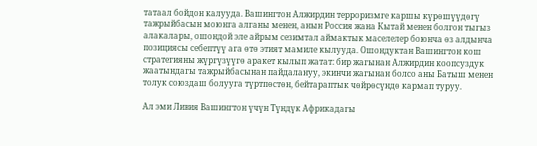татаал бойдон калууда. Вашингтон Алжирдин терроризмге каршы күрөшүүдөгү тажрыйбасын моюнга алганы менен, анын Россия жана Кытай менен болгон тыгыз алакалары, ошондой эле айрым сезимтал аймактык маселелер боюнча өз алдынча позициясы себептүү ага өтө этият мамиле кылууда. Ошондуктан Вашингтон кош стратегияны жүргүзүүгө аракет кылып жатат: бир жагынан Алжирдин коопсуздук жаатындагы тажрыйбасынан пайдалануу, экинчи жагынан болсо аны Батыш менен толук союздаш болууга түртпөстөн, бейтараптык чөйрөсүндө кармап туруу.

Ал эми Ливия Вашингтон үчүн Түндүк Африкадагы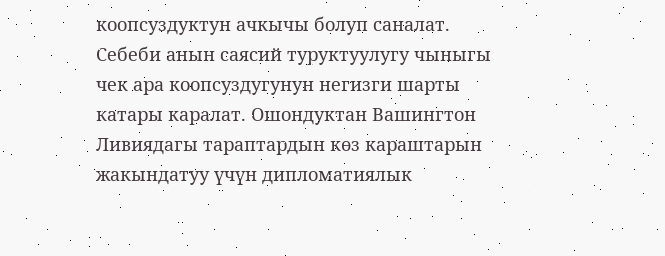коопсуздуктун ачкычы болуп саналат. Себеби анын саясий туруктуулугу чыныгы чек ара коопсуздугунун негизги шарты катары каралат. Ошондуктан Вашингтон Ливиядагы тараптардын көз караштарын жакындатуу үчүн дипломатиялык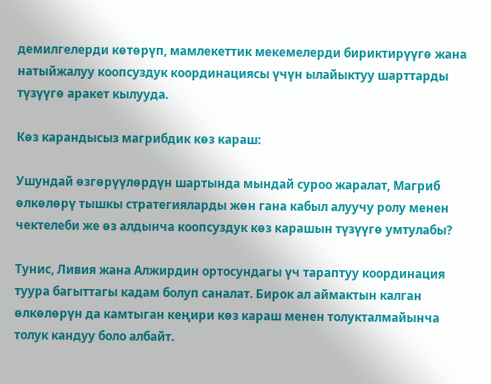демилгелерди көтөрүп, мамлекеттик мекемелерди бириктирүүгө жана натыйжалуу коопсуздук координациясы үчүн ылайыктуу шарттарды түзүүгө аракет кылууда.

Көз карандысыз магрибдик көз караш:

Ушундай өзгөрүүлөрдүн шартында мындай суроо жаралат, Магриб өлкөлөрү тышкы стратегияларды жөн гана кабыл алуучу ролу менен чектелеби же өз алдынча коопсуздук көз карашын түзүүгө умтулабы?

Тунис, Ливия жана Алжирдин ортосундагы үч тараптуу координация туура багыттагы кадам болуп саналат. Бирок ал аймактын калган өлкөлөрүн да камтыган кеңири көз караш менен толукталмайынча толук кандуу боло албайт.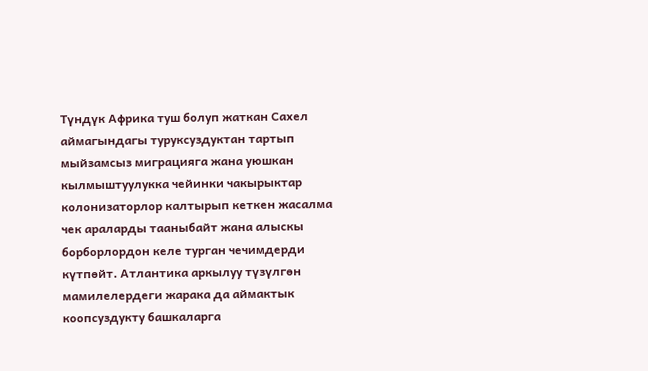Түндүк Африка туш болуп жаткан Сахел аймагындагы туруксуздуктан тартып мыйзамсыз миграцияга жана уюшкан кылмыштуулукка чейинки чакырыктар колонизаторлор калтырып кеткен жасалма чек араларды тааныбайт жана алыскы борборлордон келе турган чечимдерди күтпөйт. Атлантика аркылуу түзүлгөн мамилелердеги жарака да аймактык коопсуздукту башкаларга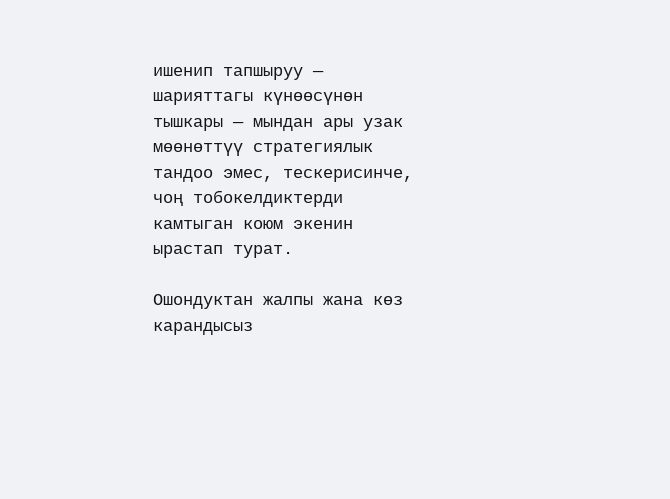ишенип тапшыруу — шарияттагы күнөөсүнөн тышкары — мындан ары узак мөөнөттүү стратегиялык тандоо эмес, тескерисинче, чоң тобокелдиктерди камтыган коюм экенин ырастап турат.

Ошондуктан жалпы жана көз карандысыз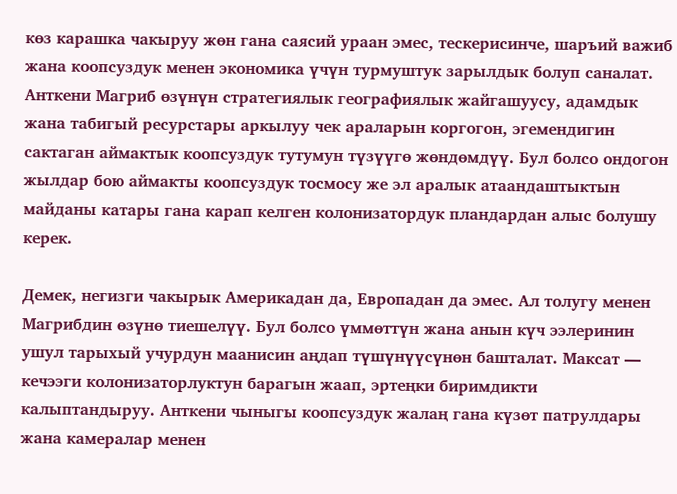көз карашка чакыруу жөн гана саясий ураан эмес, тескерисинче, шаръий важиб жана коопсуздук менен экономика үчүн турмуштук зарылдык болуп саналат. Анткени Магриб өзүнүн стратегиялык географиялык жайгашуусу, адамдык жана табигый ресурстары аркылуу чек араларын коргогон, эгемендигин сактаган аймактык коопсуздук тутумун түзүүгө жөндөмдүү. Бул болсо ондогон жылдар бою аймакты коопсуздук тосмосу же эл аралык атаандаштыктын майданы катары гана карап келген колонизатордук пландардан алыс болушу керек.

Демек, негизги чакырык Америкадан да, Европадан да эмес. Ал толугу менен Магрибдин өзүнө тиешелүү. Бул болсо үммөттүн жана анын күч ээлеринин ушул тарыхый учурдун маанисин аңдап түшүнүүсүнөн башталат. Максат — кечээги колонизаторлуктун барагын жаап, эртеңки биримдикти калыптандыруу. Анткени чыныгы коопсуздук жалаң гана күзөт патрулдары жана камералар менен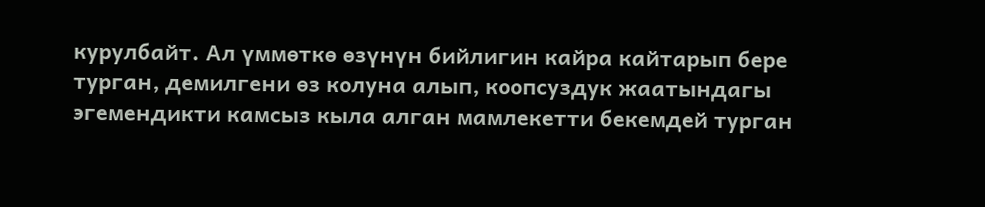курулбайт. Ал үммөткө өзүнүн бийлигин кайра кайтарып бере турган, демилгени өз колуна алып, коопсуздук жаатындагы эгемендикти камсыз кыла алган мамлекетти бекемдей турган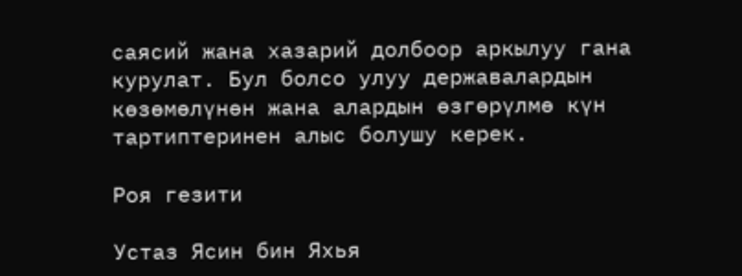саясий жана хазарий долбоор аркылуу гана курулат. Бул болсо улуу державалардын көзөмөлүнөн жана алардын өзгөрүлмө күн тартиптеринен алыс болушу керек.

Роя гезити

Устаз Ясин бин Яхья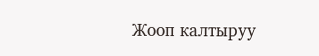Жооп калтыруу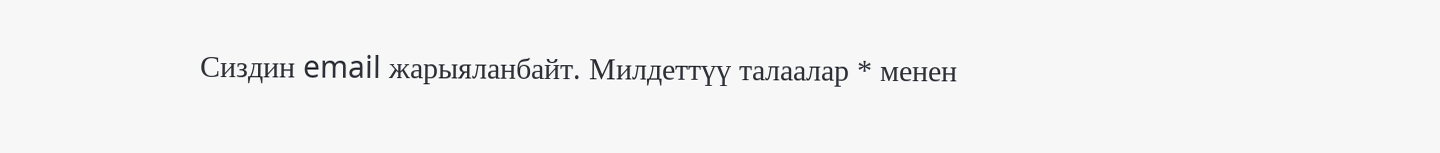Сиздин email жарыяланбайт. Милдеттүү талаалар * менен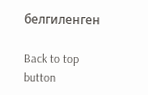белгиленген

Back to top button